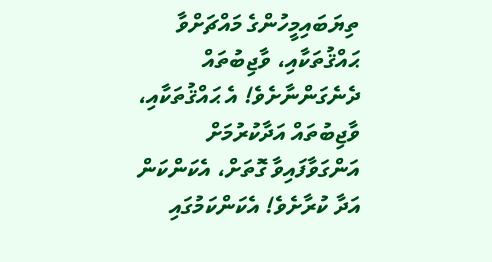ތިޔަބައިމީހުންގެ މައްޗަށްވާ ޙައްޤުތަކާއި، ވާޖިބުތައް ދެނެގަންނާށެވެ! އެ ޙައްޤުތަކާއި، ވާޖިބުތައް އަދާކުރުމަށް އަންގަވާފައިވާ ގޮތަށް، އެކަންކަން އަދާ ކުރާށެވެ! އެކަންކަމުގައި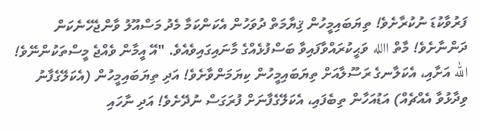ފަރުވާކުޑަ ނުކުރާށެވެ! ތިޔަބައިމީހުން ޤިޔާމަތް ދުވަހުން އެކަންކަމާ މެދު މަސްއޫލު ވާންޖެހޭނެކަން ދަންނާށެވެ! މާތް االله ވަޙީކުރައްވާފައިވާ ބަސްފުޅެއްގެ މާނައިގައިވެއެވެ. "އޭ އީމާން ވެއްޖެ މީސްތަކުންނޭވެ! الله އަށާއި، އެކަލާނގެ ރަސޫލާއަށް ތިޔަބައިމީހުން ކިޔަމަންވާށެވެ! އަދި ތިޔަބައިމީހުން (އެކަލޭގެފާނު ވިދާޅުވާ އެއްޗެއް) އަޑުއަހާން ތިބެފައި، އެކަލޭގެފާނަށް ފުރަގަސް ނުދޭށެވެ! އަދި ނާހައި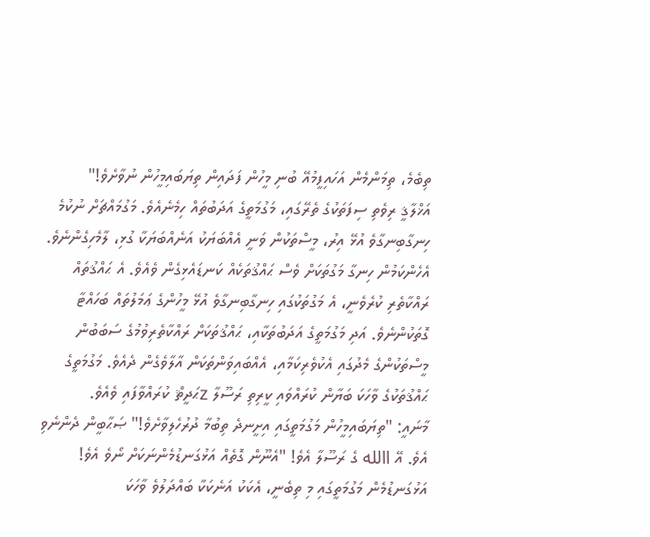ތިބެމެ، ތިމަންމެން އަހައިފީމުއޭ ބުނި މީހުން ފަދައިން ތިޔަބައިމީހުން ނުވާށެވެ!"
އަޚްލާޤީ ރިވެތި ސިފަތަކުގެ ތެރޭގައި، މަގުމަތީގެ އަދަބުތައް ހިމެނެއެވެ. މަގުމައްޗަށް ނުކުމެ ހިނގާބިނގާވެ އުޅޭ އިރު، މީސްތަކުން ވަނީ އެއްބަޔަކު އަނެއްބަޔަކާ ގުޅި، ލާމެހިގެންނެވެ. އެހެންކަމުން ހިނގާ މަގުތަކަށް ވެސް ޙައްޤުތަކެއް ކަނޑައެޅިގެން ވެއެވެ. އެ ޙައްޤުތައް ރައްކާތެރި ކުރެވެނީ، އެ މަގުތަކުގައި ހިނގާބިނގާވެ އުޅޭ މީހުންގެ ޢަމަލުތައް ބަހައްޓާ ގޮތަކުންނެވެ. އަދި މަގުމަތީގެ އަދަބުތަކާއި، ޙައްޤުތަކަށް ރައްކާތެރިވުމުގެ ސަބަބުން މީސްތަކުންގެ މެދުގައި އެކުވެރިކަމާއި، އެއްބައިވަންތަކަން އާލާވެގެން ދެއެވެ. މަގުމަތީގެ ޙައްޤުތަކުގެ ވާހަކަ ބަޔާން ކުރައްވައި ކީރިތި ރަސޫލާ zޙަދީޘް ކުރައްވާފައި ވެއެވެ.
މާނައީ: "ތިޔަބައިމީހުން މަގުމަތީގައި އިށީނދެ ތިބުމާ ދުރުހެލިވާށެވެ!" ޞަޙާބީން ދެންނެވި އެވެ. އޭ االله ގެ ރަސޫލާ އެވެ! "އެނޫން ގޮތެއް އަޅުގަނޑުމެންނަކަށް ނޯވެ އެވެ! އަޅުގަނޑުމެން މަގުމަތީގައި މި ތިބެނީ، އެކަކު އަނެކަކާ ބައްދަލުވެ ވާހަކަ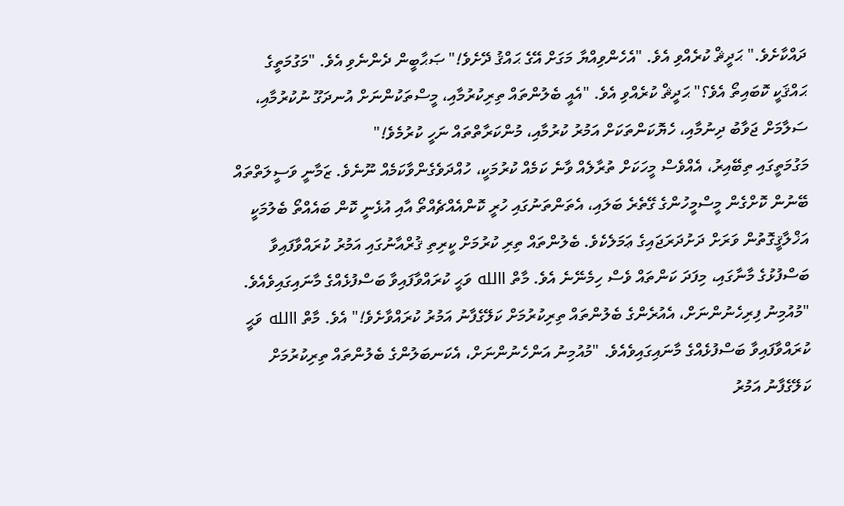ދައްކާށެވެ." ޙަދީޘް ކުރެއްވި އެވެ. "އެހެންވިއްޔާ މަގަށް އޭގެ ޙައްޤު ދޭށެވެ!" ޞަޙާބީން ދެންނެވި އެވެ. "މަގުމަތީގެ ޙައްޤަކީ ކޮބައިތޯ އެވެ؟" ޙަދީޘް ކުރެއްވި އެވެ. "އެއީ ބެލުންތައް ތިރިކުރުމާއި، މީސްތަކުންނަށް އުނދަގޫ ނުކުރުމާއި، ސަލާމަށް ޖަވާބު ދިނުމާއި، ހެޔޮކަންތަކަށް އަމުރު ކުރުމާއި، މުންކަރާތްތައް ނަހީ ކުރުމެވެ!"
މަގުމަތީގައި ތިބޭއިރު، އެއްވެސް މީހަކަށް ތުރާލެއް ވާނެ ކަމެއް ކުރުމަކީ، ހުއްދަވެގެންވާކަމެއް ނޫނެވެ. ޒަމާނީ ވަސީލަތްތައް ބޭނުން ކޮށްގެން މީސްމީހުންގެ ގޭތެރެ ބަލައި، އެތަންތަނުގައި ހުރީ ކޮންއެއްޗެއްތޯ އާއި އުޅެނީ ކޮން ބައެއްތޯ ބެލުމަކީ އަޚްލާޤީގޮތުން ވަރަށް ދަށުދަރަޖައިގެ ޢަމަލެކެވެ. ބެލުންތައް ތިރި ކުރުމަށް ކީރިތި ޤުރްއާނުގައި އަމުރު ކުރައްވާފައިވާ ބަސްފުޅުގެ މާނާގައި، މިފަދަ ކަންތައް ވެސް ހިމެނޭނެ އެވެ. މާތް االله ވަޙީ ކުރައްވާފައިވާ ބަސްފުޅެއްގެ މާނައިގައިވެއެވެ.
"މުއުމިނު ފިރިހެނުންނަށް، އެއުރެންގެ ބެލުންތައް ތިރިކުރުމަށް ކަލޭގެފާނު އަމުރު ކުރައްވާށެވެ!" އެވެ. މާތް االله ވަޙީ ކުރައްވާފައިވާ ބަސްފުޅެއްގެ މާނައިގައިވެއެވެ. "މުއުމިނު އަންހެނުންނަށް، އެކަނބަލުންގެ ބެލުންތައް ތިރިކުރުމަށް ކަލޭގެފާނު އަމުރު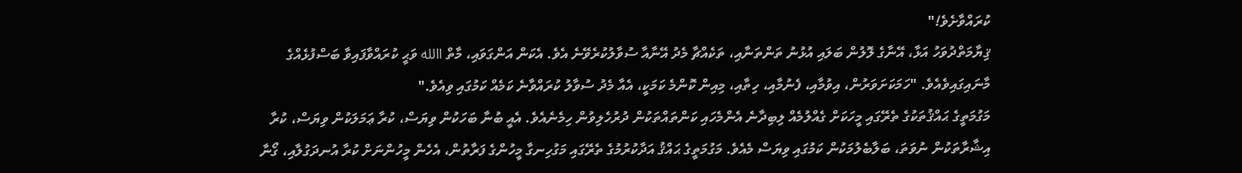ކުރައްވާށެވެ!"
ޤިޔާމަތްދުވަހު އަޅާ، އޭނާގެ ލޮލުން ބަލައި އުޅުނު ތަންތަނާއި، ތަކެއްޗާ މެދު އޭނާއާ ސުވާލުކުރެވޭނެ އެވެ. އެކަން އަންގަވައި، މާތް االله ވަޙީ ކުރައްވާފައިވާ ބަސްފުޅެއްގެ މާނައިގައިވެއެވެ. "ހަމަކަށަވަރުން، އިވުމާއި، ފެނުމާއި، ހިތާއި، މިއިން ކޮންމެ ކަމަކީ، އެއާ މެދު ސުވާލު ކުރައްވާނެ ކަމެއް ކަމުގައި ވިއެވެ."
މަގުމަތީގެ ޙައްޤުތަކުގެ ތެރޭގައި މީހަކަށް ގެއްލުމެއް ލިބިދާނެ އެންމެހައި ކަންތައްތަކުން ދުރުހެލިވުން ހިމެނެއެވެ. އެއީ ބުނާ ބަހަކުން ވިޔަސް، ކުރާ ޢަމަލަކުން ވިޔަސް، ކުރާ އިޝާރާތަކުން ނުވަތަ، ބަލާބެލުމަކުން ކަމުގައި ވިޔަސް މެއެވެ. މަގުމަތީގެ ޙައްޤު އަދާކުރުމުގެ ތެރޭގައި މަގުހިނގާ މީހުންގެ ފަރާތުން، އެހެން މީހުންނަށް ކުރާ އުނދަގުލާއި، ގޯނާ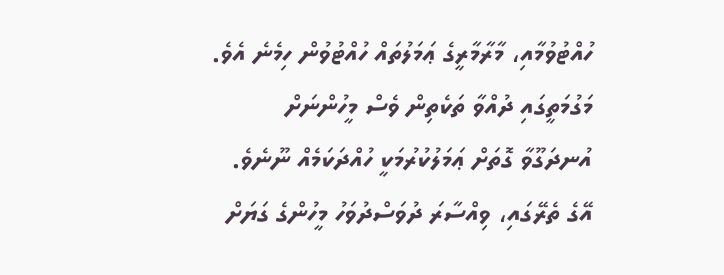ހުއްޓުވުމާއި، މާރާމާރީގެ ޢަމަލުތައް ހުއްޓުވުން ހިމެނެ އެވެ.
މަގުމަތީގައި ދުއްވާ ތަކެތިން ވެސް މީހުންނަށް އުނދަގޫވާ ގޮތަށް ޢަމަލުކުރުމަކީ ހުއްދަކަމެއް ނޫނެވެ. އޭގެ ތެރޭގައި، ވިއްސާރަ ދުވަސްދުވަހު މީހުންގެ ގަޔަށް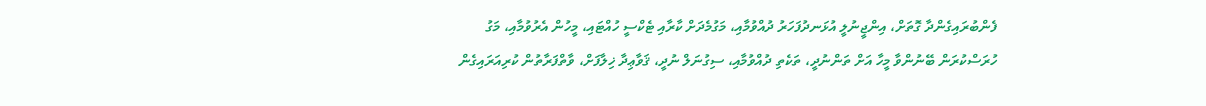ފެންބުރައިގެންދާ ގޮތަށް، އިންޖީނުލީ އުޅަނދުފަހަރު ދުއްވުމާއި، މަގުމެދަށް ކާރާއި ޓެކްސީ ހުއްޓައި، މީހުން އެރުވުމާއި، މަގު ހުރަސްކުރަން ބޭނުންވާ މީހާ އަށް ތަންނުދީ، ތަކެތި ދުއްވުމާއި، ސިގުނަލް ނުދީ، ޤަވާޢިދާ ޚިލާފަށް، ވާތްފަރާތުން ކުރިއަރައިގެން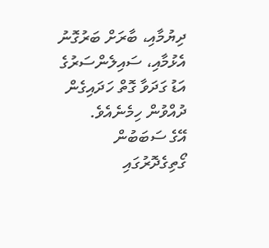ދިޔުމާއި، ބާރަށް ބަރުގޮނު އެޅުމާއި، ސައިލެންސަރުގެ އަޑު ގަދަވާ ގޮތް ހަދައިގެން ދުއްވުން ހިމެނެއެވެ.
އޭގެ ސަބަބުން ގޯތިގެދޮރުގައި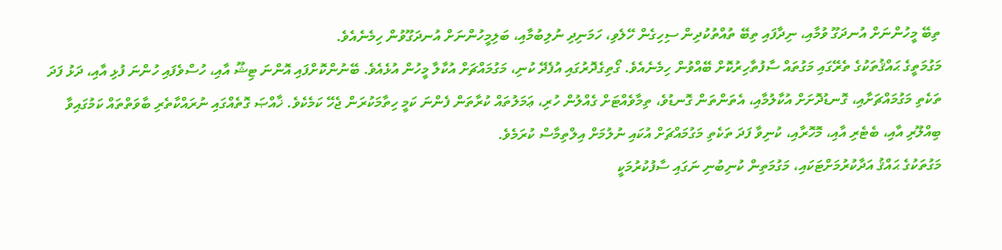ތިބޭ މީހުންނަށް އުނދަގޫ ވުމާއި، ނިދާފައި ތިބޭ ތުއްތުކުދިން ސިހިގެން ހޭލެވި، ހަމަނިދި ނުލިބުމާއި، ބަލިމީހުންނަށް އުނދަގޫވުން ހިމެނެއެވެ.
މަގުމަތީގެ ޙައްޤުތަކުގެ ތެރޭގައި މަގުތައް ސާފުތާހިރުކޮށް ބޭއްވުން ހިމެނެއެވެ. ގޯތިގެދޮރުގައި އުފެދޭ ކުނި، މަގުމައްޗަށް އުކާލާ މީހުން އުޅެއެވެ. ބޭނުންކޮށްފައި އޮންނަ ޓިޝޫ އާއި، ހުސްވެފައި ހުންނަ ފުޅި އާއި، ދަޅު ފަދަ ތަކެތި މަގުމައްޗަށާއި، ގޮނޑުދޮށަށް އުކާލުމާއި، އެތަންތަން ގޮނޑުވެ، ތިމާވެއްޓަށް ގެއްލުން ހުރި، ޢަމަލުތައް ކުރާތަން ފެންނަ ކަމީ ހިތާމަކުރަން ޖެހޭ ކަމެކެވެ. ޚާއްޞަ ގޮތެއްގައި ނުރައްކާތެރި ބާވަތްތައް ކަމުގައިވާ ބިއްލޫރި އާއި، ބެޓެރި އާއި، މޮހޮރާއި، ކުނިވާ ފަދަ ތަކެތި މަގުމައްޗަށް އުކައި ނުލުމަށް އިލްތިމާސް ކުރަމެވެ.
މަގުތަކުގެ ޙައްޤު އަދާކުރުމަށްޓަކައި، މަގުމަތިން ކުނިބުނި ނަގައި ސާފުކުރުމަކީ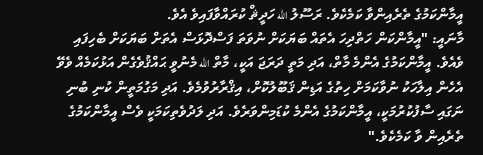އީމާންކަމުގެ ތެރެއިންވާ ކަމެކެވެ. ރަސޫލު الله ހަދީޘް ކުރައްވާފައިވެ އެވެ.
މާނައީ: "އީމާންކަން ހަތްދިހަ އެތައް ބަޔަކަށް ނުވަތަ ފަސްދޮޅަސް އެތަށް ބަޔަކަށް ބެހިފައި ވެއެވެ. އީމާންކަމުގެ އެންމެ މާތް، އަދި މަތީ ދަރަޖަ އަކީ، މާތް الله މެނުވީ ޙައްޤުވެގެން އަޅުކަމެއް ވެވޭ އެހެން އިލާހަކު ނުވާކަމަށް ހިތުގެ އަޑިން ޤަބޫލުކޮށް، އިޤްރާރުވުމެވެ. އަދި މަގުމަތީން ކުނި ބުނި ނަގައި ސާފުކުރުމަކީ، އީމާންކަމުގެ އެންމެ ކުޑަމިންވަރެވެ. އަދި ލަދުވެތިކަމަކީ ވެސް އީމާންކަމުގެ ތެރެއިން ވާ ކަމެކެވެ."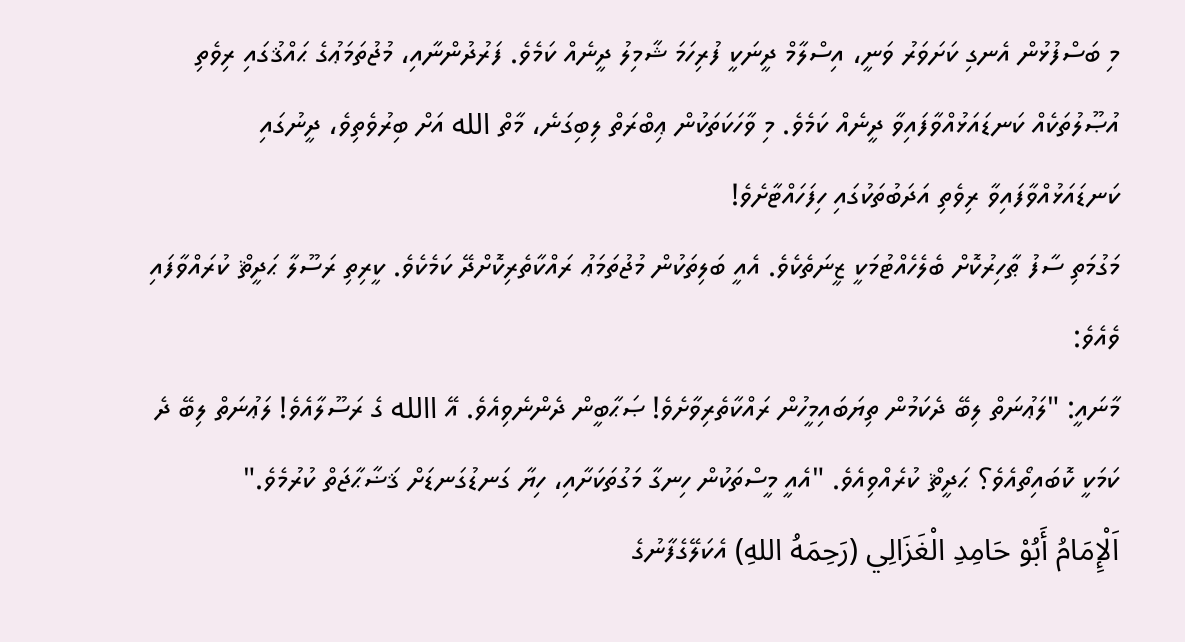މި ބަސްފުޅުން އެނގި ކަށަވަރު ވަނީ، އިސްލާމް ދީނަކީ ފުރިހަމަ ޝާމިލު ދީނެއް ކަމެވެ. ފަރުދުންނާއި، މުޖުތަމަޢުގެ ޙައްޤުގައި ރިވެތި އުޞޫލުތަކެއް ކަނޑައަޅުއްވާފައިވާ ދީނެއް ކަމެވެ. މި ވާހަކަތަކުން ޢިބްރަތް ލިބިގަނެ، މާތް الله އަށް ބިރުވެތިވެ، ދީނުގައި ކަނޑައަޅުއްވާފައިވާ ރިވެތި އަދަބުތަކުގައި ހިފަހައްޓާށެވެ!
މަގުމަތި ސާފު ޠާހިރުކޮށް ބެލެހެއްޓުމަކީ ޒީނަތެކެވެ. އެއީ ބަލިތަކުން މުޖުތަމަޢު ރައްކާތެރިކޮށްދޭ ކަމެކެވެ. ކީރިތި ރަސޫލާ ޙަދީޘް ކުރައްވާފައި ވެއެވެ:
މާނައީ: "ލަޢުނަތް ލިބޭ ދެކަމުން ތިޔަބައިމީހުން ރައްކާތެރިވާށެވެ! ޞަޙާބީން ދެންނެވިއެވެ. އޭ االله ގެ ރަސޫލާއެވެ! ލަޢުނަތް ލިބޭ ދެ ކަމަކީ ކޮބައިތޯއެވެ؟ ޙަދީޘް ކުރެއްވިއެވެ. "އެއީ މީސްތަކުން ހިނގާ މަގުތަކަށާއި، ހިޔާ ގަނޑުގަނޑަށް ޤަޟާޙާޖަތް ކުރުމެވެ."
اَلْإِمَامُ أَبُوْ حَامِدِ الْغَزَالِي (رَحِمَهُ اللهِ) އެކަލޭގެފާނުގެ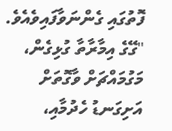ފޮތުގައި ގެންނަވާފައިވެއެވެ. "ގޭގެ އިމާރާތާ ގުޅިގެން، މަގުމައްޗަށް ވާގޮތަށް އަށިގަނޑު ހެދުމާއި،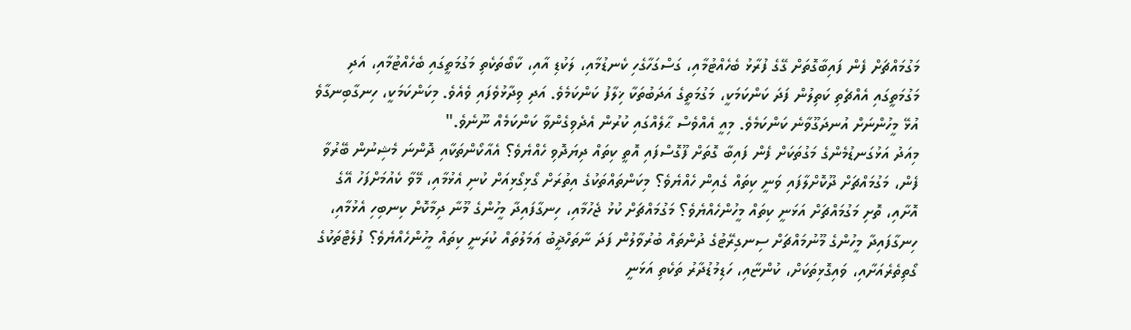މަގުމައްޗަށް ފެން ފައިބާގޮތަށް ގޭގެ ފުރާޅު ބެހެއްޓުމާއި، ގަސްގަހާގެހި ކެނޑުމާއި، ލަކުޑި އާއި، ކާބޯތަކެތި މަގުމަތީގައި ބެހެއްޓުމާއި، އަދި މަގުމަތީގައި އެއްޗެތި ކަތިލުން ފަދަ ކަންކަމަކީ، މަގުމަތީގެ އަދަބުތަކާ ޚިލާފު ކަންކަމެވެ. އަދި ވިދާޅުވެފައި ވެއެވެ. މިކަންކަމަކީ، ހިނގާބިނގާވެ އުޅޭ މީހުންނަށް އުނދަގޫވާނެ ކަންކަމެވެ. މިއީ އެއްވެސް ޙާލެއްގައި ކުރުން އެދެވިގެންވާ ކަންކަމެއް ނޫނެވެ."
މިއަދު އަޅުގަނޑުމެންގެ މަގުތަކަށް ފެން ފައިބާ ގޮތަށް ފޫގޮސްފައި އޮތީ ކިތައް ދިޔަދޮވި ހެއްޔެވެ؟ އެއާކޯންތަކާއި ދޮންނަ މެޝިނުން ބޭރުވާ ފެން، މަގުމައްޗަށް ދޫކޮށްލާފައި ވަނީ ކިތައް ގެއިން ހެއްޔެވެ؟ މިކަންތައްތަކުގެ އިތުރަށް ގޯޅިގޯޅިއަށް ކުނި އެޅުމާއި، މޭވާ ކެއުމަށްފަހު އޭގެ އޮށާއި، ތޮށި މަގުމައްޗަށް އަޅަނީ ކިތައް މީހުންހެއްޔެވެ؟ މަގުމައްޗަށް ކުޅު ޖެހުމާއި، ހިނގާފައިދާ މީހުންގެ މޫނާ ދިމާކޮށް ކިނބިހި އެޅުމާއި، ހިނގާފައިދާ މީހުންގެ މޫނުމައްޗަށް ސިނގިރޭޓުގެ ދުންތައް ބުރުވާލުން ފަދަ ނާތަހްޛީބު ޢަމަލުތައް ކުރަނީ ކިތައް މީހުންހެއްޔެވެ؟ ފުލެޓްތަކުގެ ގޯތިތެރެއަށާއި، ވައިގޮޅިތަކަށް، ކުންޏާއި، ހަޑިމުޑުދާރު ތަކެތި އަޅަނީ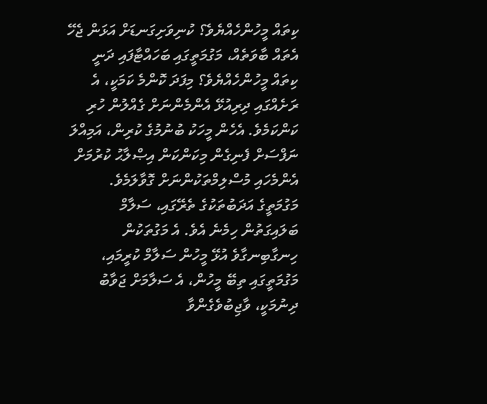ކިތައް މީހުންހެއްޔެވެ؟ ކުނިވަށިގަނޑަށް އަޅަން ޖެހޭ އެތައް ބާވަތެއް، މަގުމަތީގައި ބަހައްޓާފައި ދަނީ ކިތައް މީހުންހެއްޔެވެ؟ މިފަދަ ކޮންމެ ކަމަކީ، އެ ރަށެއްގައި ދިރިއުޅޭ އެންމެންނަށް ގެއްލުން ހުރި ކަންކަމެވެ. އެހެން މީހަކު ބުނުމުގެ ކުރިން، އަމިއްލަ ނަފްސަށް ފެނިގެން މިކަންކަން އިޞްލާޙު ކުރުމަށް އެންމެހައި މުސްލިމްތަކުންނަށް ގޮވާލަމެވެ.
މަގުމަތީގެ އަދަބުތަކުގެ ތެރޭގައި، ސަލާމް ބަލައިގަތުން ހިމެނެ އެވެ. އެ މަގުތަކުން ހިނގާބިނގާވެ އުޅޭ މީހުން ސަލާމް ކުރީމައި، މަގުމަތީގައި ތިބޭ މީހުން، އެ ސަލާމަށް ޖަވާބު ދިނުމަކީ، ވާޖިބުވެގެންވާ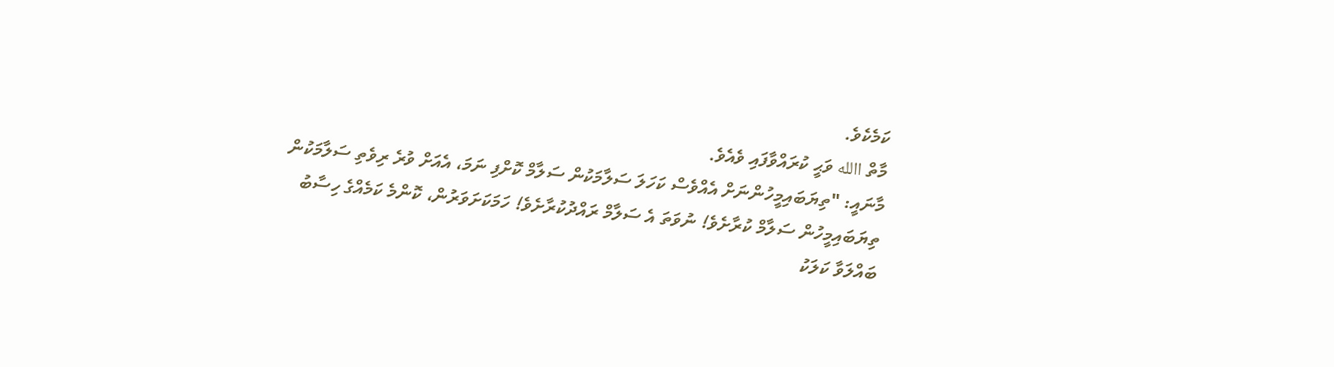ކަމެކެވެ.
މާތް االله ވަޙީ ކުރައްވާފައި ވެއެވެ.
މާނައީ: "ތިޔަބައިމީހުންނަށް އެއްވެސް ކަހަލަ ސަލާމަކުން ސަލާމް ކޮށްފި ނަމަ، އެއަށް ވުރެ ރިވެތި ސަލާމަކުން ތިޔަބައިމީހުން ސަލާމް ކުރާށެވެ! ނުވަތަ އެ ސަލާމް ރައްދުކުރާށެވެ! ހަމަކަށަވަރުން، ކޮންމެ ކަމެއްގެ ހިސާބު ބައްލަވާ ކަލަކު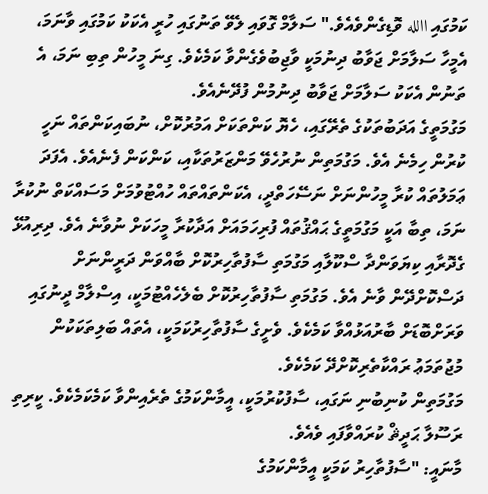ކަމުގައި االله ވޮޑިގެންވެއެވެ." ސަލާމް ގޮވައި ލެވޭ ތަނުގައި ހުރީ އެކަކު ކަމުގައި ވާނަމަ، އެމީހާ ސަލާމަށް ޖަވާބު ދިނުމަކީ ވާޖިބުވެގެންވާ ކަމެކެވެ. ގިނަ މީހުން ތިބި ނަމަ، އެ ތަނުން އެކަކު ސަލާމަށް ޖަވާބު ދިނުމުން ފުދޭނެއެވެ.
މަގުމަތީގެ އަދަބުތަކުގެ ތެރޭގައި، ހެޔޮ ކަންތަކަށް އަމުރުކޮށް، ނުބައިކަންތައް ނަހީ ކުރުން ހިމެނެ އެވެ. މަގުމަތިން ނުރުހެވޭ މަންޒަރުތަކާއި، ކަންކަން ފެނެއެވެ. އެފަދަ ޢަމަލުތައް ކުރާ މީހުންނަށް ނަސޭހަތްދީ، އެކަންތައްތައް ހުއްޓުވުމަށް މަސައްކަތް ނުކުރާ ނަމަ، ތިބާ އަކީ މަގުމަތީގެ ޙައްޤުތައް ފުރިހަމައަށް އަދާކުރާ މީހަކަށް ނުވާނެ އެވެ. ދިރިއުޅޭ ގެދޮރާއި ކިޔަވަންދާ ސްކޫލާއި މަގުމަތި ސާފުތާހިރުކޮށް ބާއްވަން ދަރީންނަށް ދަސްކޮށްދޭން ވާނެ އެވެ. މަގުމަތި ސާފުތާހިރުކޮށް ބެލެހެއްޓުމަކީ، އިސްލާމް ދީނުގައި ވަރަށްބޮޑަށް ބާރުއަޅުއްވާ ކަމެކެވެ. ވެށީގެ ސާފުތާހިރުކަމަކީ، އެތައް ބަލިތަކަކުން މުޖުތަމަޢު ރައްކާތެރިކޮށްދޭ ކަމެކެވެ.
މަގުމަތިން ކުނިބުނި ނަގައި، ސާފުކުރުމަކީ، އީމާންކަމުގެ ތެރެއިންވާ ކަމެކަމެކެވެ. ކީރިތި ރަސޫލާ ޙަދީޘް ކުރައްވާފައި ވެއެވެ.
މާނައީ: "ސާފުތާހިރު ކަމަކީ އީމާންކަމުގެ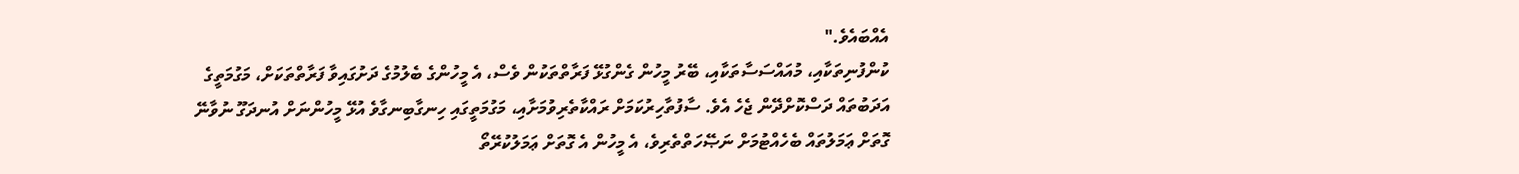އެއްބައެވެ."
ކުންފުނިތަކާއި، މުއައްސަސާތަކާއި، ބޭރު މީހުން ގެންގުޅޭ ފަރާތްތަކުން ވެސް، އެ މީހުންގެ ބެލުމުގެ ދަށުގައިވާ ފަރާތްތަކަށް، މަގުމަތީގެ އަދަބުތައް ދަސްކޮށްދޭން ޖެހެ އެވެ. ސާފުތާހިރުކަމަށް ރައްކާތެރިވުމަށާއި، މަގުމަތީގައި ހިނގާބިނގާވެ އުޅޭ މީހުންނަށް އުނދަގޫ ނުވާނޭ ގޮތަށް ޢަމަލުތައް ބެހެއްޓުމަށް ނަޞޭހަތްތެރިވެ، އެ މީހުން އެ ގޮތަށް ޢަމަލުކުރޭތޯ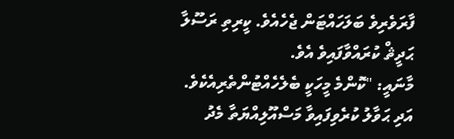ފާރަވެރިވެ ބަލަހައްޓަން ޖެހެއެވެ. ކީރިތި ރަސޫލާ ޙަދީޘް ކުރައްވާފައިވެ އެވެ.
މާނައީ: "ކޮންމެ މީހަކީ ބެލެހެއްޓުންތެރިއެކެވެ. އަދި ޙަވާލު ކުރެވިފައިވާ މަސްއޫލިއްޔަތާ މެދު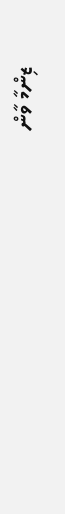ޒިންމާ ވާން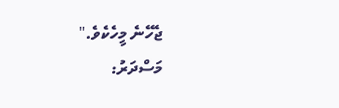ޖެހޭނެ މީހެކެވެ."
މަސްދަރު: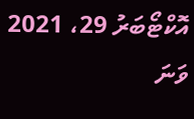އޮކްޓޯބަރު 29، 2021 ވަނަ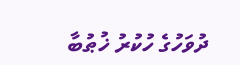ދުވަހުގެ ހުކުރު ޚުޠުބާ